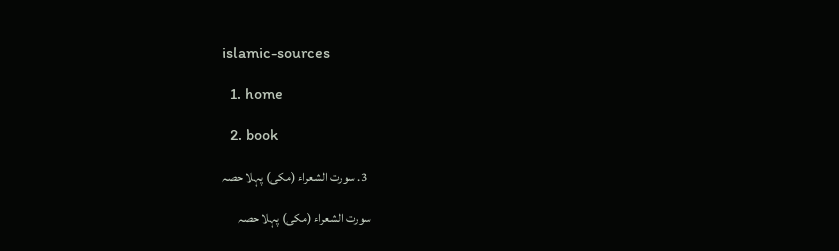islamic-sources

  1. home

  2. book

  3. سورت الشعراء (مکی) پہلا حصہ

سورت الشعراء (مکی) پہلا حصہ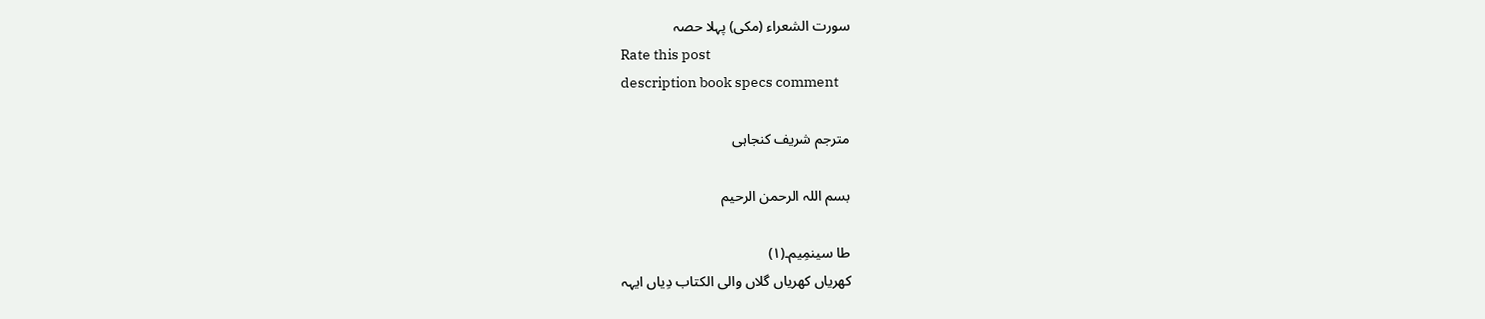سورت الشعراء (مکی) پہلا حصہ
Rate this post
description book specs comment

مترجم شریف کنجاہی

بسم اللہ الرحمن الرحیم

طا سینمِیم۔(١)
کھریاں کھریاں گلاں والی الکتاب دِیاں ایہہ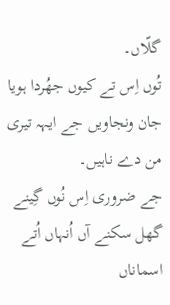گلّاں۔
تُوں اِس تے کیوں جھُردا ہویا جان ونجاویں جے ایہہ تیری من دے ناہیں۔
جے ضروری اِس نُوں گِینے گھل سکنے آں اُنہاں اُتے اسماناں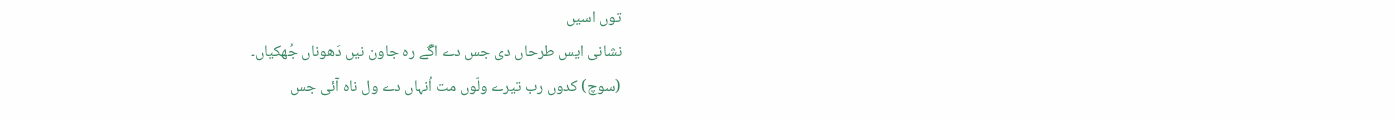توں اسیں
نشانی ایس طرحاں دی جس دے اگّے رہ جاون نیں دَھوناں جُھکیاں۔
(سوچ) کدوں رب تیرے ولّوں مت اُنہاں دے ول ناہ آئی جس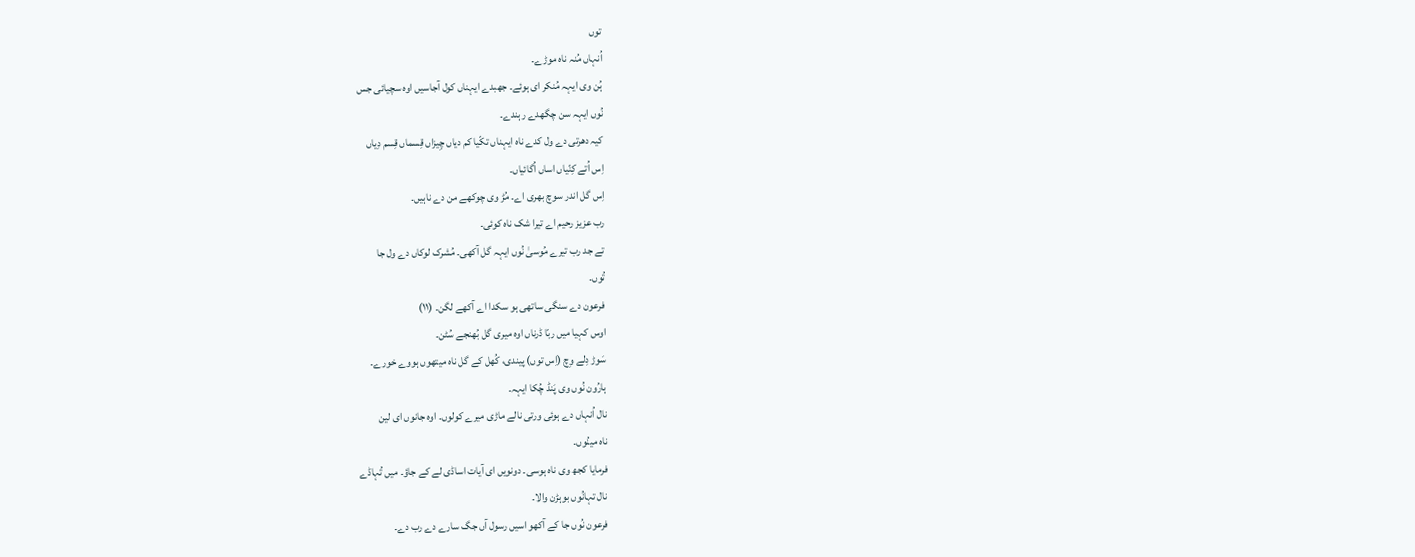توں
اُنہاں مُنہ ناہ موڑے۔
ہُن وی ایہہ مُنکر ای ہوئے۔ جھبدے ایہناں کول آجاسیں اوہ سچیائی جس
نُوں ایہہ سن چگھدے رہندے۔
کیہ دھرتی دے ول کدے ناہ ایہناں تکّیا کم دیاں چِیزاں قِسماں قِسم دِیاں
اِس اُتے کِنّیاں اساں اُگائیاں۔
اِس گل اندر سوچ بھری اے۔ مُڑ وی چوکھے من دے ناہیں۔
رب عزیز رحیم اے تیرا شک ناہ کوئی۔
تے جد رب تیرے مُوسیٰ نُوں ایہہ گل آکھی۔ مُشرک لوکاں دے ول جا
تُوں۔
فرعون دے سنگی ساتھی ہو سکدا اے آکھے لگن۔ (١١)
اوس کہیا میں ربّا ڈرناں اوہ میری گل بُھنجے سُٹن۔
سَوڑ دِلے وِچ (اِس توں) پیندی، کُھل کے گل ناہ میتھوں ہووے خورے۔
ہارُون نُوں وی پَنڈ چُکا ایہہ۔
نال اُنہاں دے ہوئی ورتی نالے ماڑی میرے کولوں۔ اوہ جانوں ای لین
ناہ مینُوں۔
فرمایا کجھ وی ناہ ہوسی۔ دونویں ای آیات اساڈی لے کے جاؤ۔ میں تُہاڈے
نال تہانُوں بوہڑن والا۔
فرعون نُوں جا کے آکھو اسیں رسول آں جگ سارے دے رب دے۔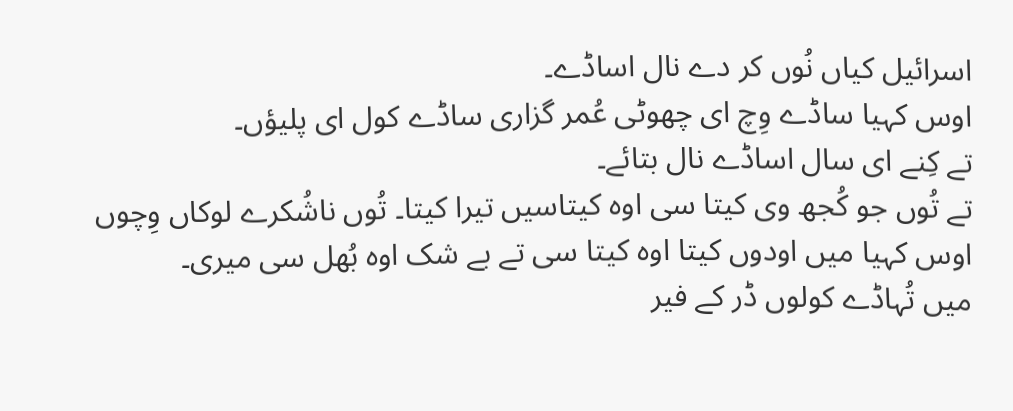اسرائیل کیاں نُوں کر دے نال اساڈے۔
اوس کہیا ساڈے وِچ ای چھوٹی عُمر گزاری ساڈے کول ای پلیؤں۔
تے کِنے ای سال اساڈے نال بتائے۔
تے تُوں جو کُجھ وی کیتا سی اوہ کیتاسیں تیرا کیتا۔ تُوں ناشُکرے لوکاں وِچوں
اوس کہیا میں اودوں کیتا اوہ کیتا سی تے بے شک اوہ بُھل سی میری۔
میں تُہاڈے کولوں ڈر کے فیر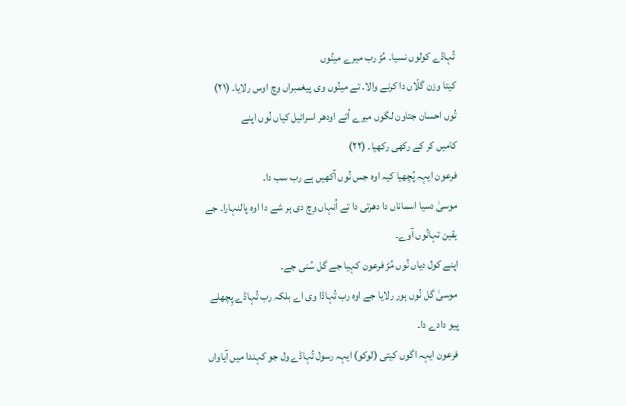تُہاڈے کولوں نسیا۔ مُڑ رب میرے مینُوں
کیتا وزن گلّاں دا کرنے والا۔ تے مینُوں وی پیغمبراں وِچ اوس رلایا۔ (٢١)
تُوں احسان جتاون لگوں میرے اُتے اودھر اسرائیل کیاں نُوں اپنے
کامیں کر کے رکھی رکھیا۔ (٢٢)
فرعون ایہہ پُچھیا کیہ اوہ جس نُوں آکھیں ہے رب سب دا۔
موسیٰ دسیا اسماناں دا دھرتی دا تے اُنہاں وِچ دی ہر شے دا اوہ پالنہارا۔ جے
یقین تہانُوں آوے۔
اپنے کول دیاں نُوں مُڑ فرعون کہیا جے گل سُنی جے۔
موسیٰ گل نُوں ہور رلایا جے اوہ رب تُہاڈا وی اے بلکہ رب تُہاڈے پِچھلے
پیو دادے دا۔
فرعون ایہہ اگوں کیتی (لوکو) ایہہ رسول تُہاڈے ول جو کہندا میں آیاواں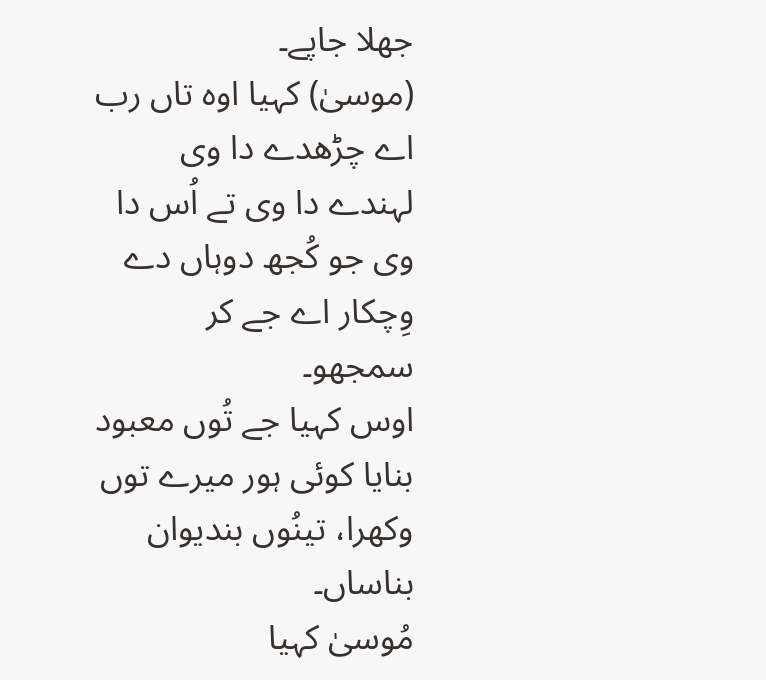جھلا جاپے۔
(موسیٰ) کہیا اوہ تاں رب اے چڑھدے دا وی لہندے دا وی تے اُس دا
وی جو کُجھ دوہاں دے وِچکار اے جے کر سمجھو۔
اوس کہیا جے تُوں معبود بنایا کوئی ہور میرے توں وکھرا، تینُوں بندیوان
بناساں۔
مُوسیٰ کہیا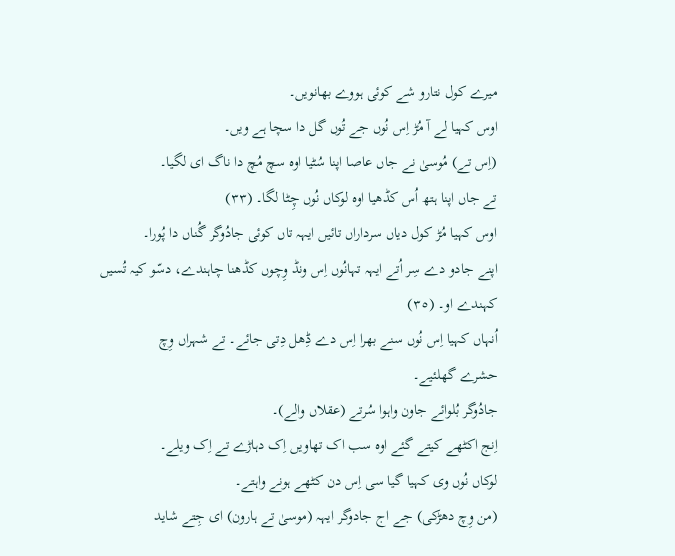میرے کول نتارو شے کوئی ہووے بھانویں۔
اوس کہیا لے آ مُڑ اِس نُوں جے تُوں گل دا سچا ہے ویں۔
(اِس تے) مُوسیٰ نے جاں عاصا اپنا سُٹیا اوہ سچ مُچ دا ناگ ای لگیا۔
تے جاں اپنا ہتھ اُس کڈھیا اوہ لوکاں نُوں چِٹا لگا۔ (٣٣)
اوس کہیا مُڑ کول دیاں سرداراں تائیں ایہہ تاں کوئی جادُوگر گُناں دا پُورا۔
اپنے جادو دے سِر اُتے ایہہ تہانُوں اِس ونڈ وِچوں کڈھنا چاہندے، دسّو کیہ تُسیں
کہندے او۔ (٣٥)
اُنہاں کہیا اِس نُوں سنے بھرا اِس دے ڈِھل دِتی جائے۔ تے شہراں وِچ
حشرے گھلئیے۔
جادُوگر بُلوائے جاون واہوا سُرتے (عقلاں والے)۔
اِنج اکٹھے کیتے گئے اوہ سب اک تھاویں اِک دہاڑے تے اِک ویلے۔
لوکاں نُوں وی کہیا گیا سی اِس دن کٹھے ہونے واہتے۔
(من وِچ دھڑکی) جے اج جادوگر ایہہ (موسیٰ تے ہارون) ای جِتے شاید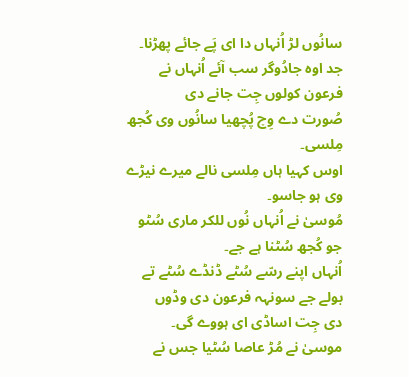سانُوں لڑ اُنہاں دا ای پَے جائے پھڑنا۔
جد اوہ جادُوگر سب آئے اُنہاں نے فرعون کولوں جِت جانے دی
صُورت دے وِچ پُچھیا سانُوں وی کُجھ مِلسی۔
اوس کہیا ہاں مِلسی نالے میرے نیڑے وی ہو جاسو۔
مُوسیٰ نے اُنہاں نُوں للکر ماری سُٹو جو کُجھ سُٹنا ہے جے۔
اُنہاں اپنے رسّے سُٹے ڈنڈے سُٹے تے بولے جے سونہہ فرعون دی وڈوں
دی جِت اساڈی ای ہووے گی۔
موسیٰ نے مُڑ عاصا سُٹیا جس نے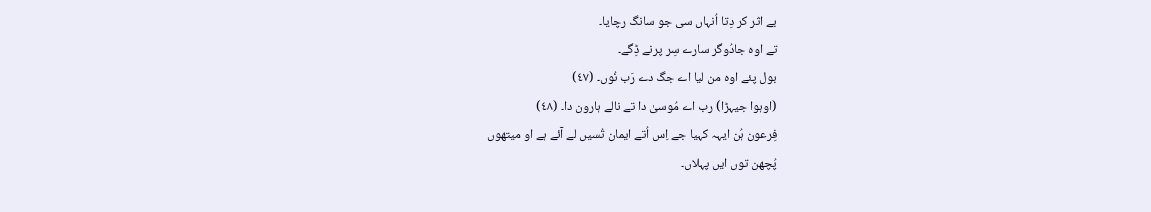بے اثر کر دِتا اُنہاں سی جو سانگ رچایا۔
تے اوہ جادُوگر سارے سِر پرنے ڈِگے۔
بول پئے اوہ من لیا اے جگ دے رَب نُوں۔ (٤٧)
(اوہوا جیہڑا) رب اے مُوسیٰ دا تے نالے ہارون دا۔ (٤٨)
فِرعون ہُن ایہہ کہیا جے اِس اُتے ایمان تُسیں لے آئے ہے او میتھوں
پُچھن توں ایں پہلاں۔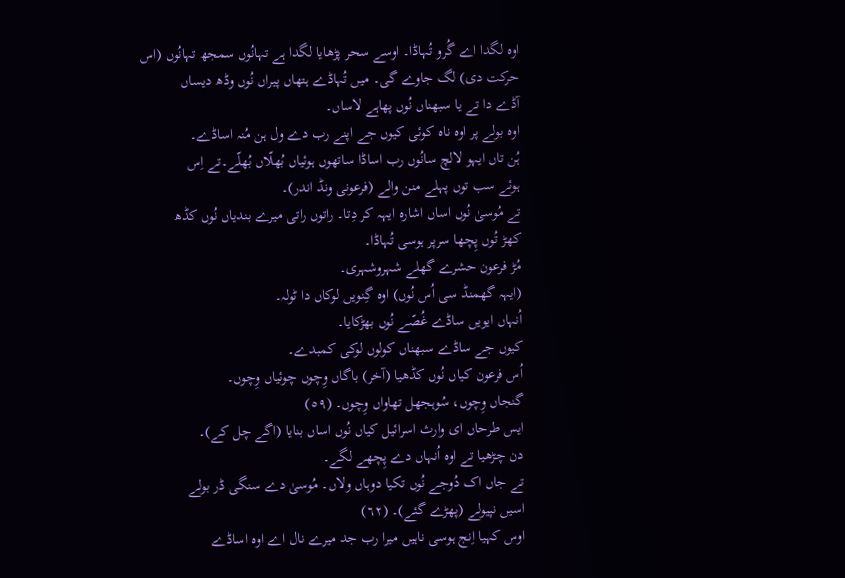اوہ لگدا اے گُرو تُہاڈا۔ اوسے سحر پڑھایا لگدا ہے تہانُوں سمجھ تہانُوں (اس
حرکت دی) لگ جاوے گی۔ میں تُہاڈے ہتھاں پیراں نُوں وڈھ دیساں
آڈے دا تے یا سبھناں نُوں پھاہے لاساں۔
اوہ بولے پر اوہ ناہ کوئی کیوں جے اپنے رب دے ول ہن مُنہ اساڈے۔
ہُن تاں ایہو لالچ سانُوں رب اساڈا ساتھوں ہوئیاں بُھلّاں بُھلّے۔تے اِس
ہوئے سب توں پہلے منن والے (فرعونی ونڈ اندر)۔
تے مُوسیٰ نُوں اساں اشارہ ایہہ کر دِتا۔ راتوں راتی میرے بندیاں نُوں کڈھ
کھڑ تُوں پِچھا سرپر ہوسی تُہاڈا۔
مُڑ فرعون حشرے گھلے شہروشہری۔
(ایہہ گھمنڈ سی اُس نُوں) اوہ گِنویں لوکاں دا ٹولہ۔
اُنہاں ایویں ساڈے غُصّے نُوں بھڑکایا۔
کیوں جے ساڈے سبھناں کولوں لوکی کمبدے۔
اُس فرعون کیاں نُوں کڈھیا (آخر) باگاں وِچوں چوئیاں وِچوں۔
گنجاں وِچوں، سُوہجھل تھاواں وِچوں۔ (٥٩)
ایس طرحاں ای وارث اسرائیل کیاں نُوں اساں بنایا (اگے چل کے)۔
دن چڑھیا تے اوہ اُنہاں دے پِچھے لگے۔
تے جاں اک دُوجے نُوں تکیا دوہاں ولاں۔ مُوسیٰ دے سنگی ڈر بولے
اسیں نپیولے (پھڑے گئے)۔ (٦٢)
اوس کہیا اِنج ہوسی ناہیں میرا رب جد میرے نال اے اوہ اساڈے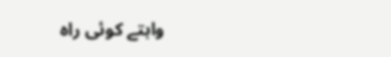واہتے کوئی راہ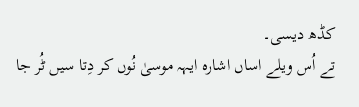کڈھ دیسی۔
تے اُس ویلے اساں اشارہ ایہہ موسیٰ نُوں کر دِتا سیں ٹُر جا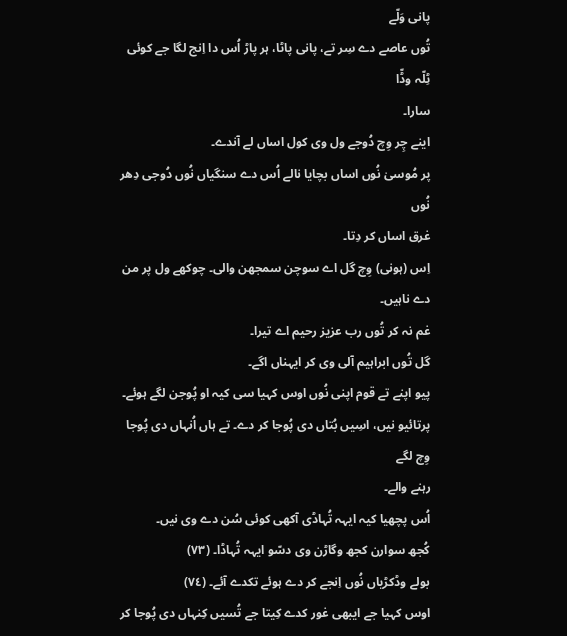پانی وَلّے
تُوں عاصے دے سِر تے، پانی پاٹا، ہر پاڑ اُس دا اِنج لگا جے کوئی ٹِلّہ وڈّا
سارا۔
اینے چِر وِچ دُوجے ول وی کول اساں لے آندے۔
پر مُوسیٰ نُوں اساں بچایا نالے اُس دے سنگیاں نُوں دُوجی دِھر نُوں
غرق اساں کر دِتا۔
اِس (ہونی) وِچ گل اے سوچن سمجھن والی۔ چوکھے ول پر من دے ناہیں۔
غم نہ کر تُوں رب عزیز رحیم اے تیرا۔
گل تُوں ابراہیم آلی وی کر ایہناں اگے۔
پیو اپنے تے قوم اپنی نُوں اوس کہیا سی کیہ او پُوجن لگے ہوئے۔
پرتائیو نیں، اسِیں بُتاں دی پُوجا کر دے۔ تے ہاں اُنہاں دی پُوجا وِچ لگے
رہنے والے۔
اُس پچھیا کیہ ایہہ تُہاڈی آکھی کوئی سُن دے وی نیں۔
کُجھ سوارن کجھ وگاڑن وی دسّو ایہہ تُہاڈا۔ (٧٣)
بولے وڈکڑیاں نُوں اِنجے کر دے ہوئے تکدے آئے۔ (٧٤)
اوس کہیا جے ایبھی غور کدے کِیتا جے تُسیں کِنہاں دی پُوجا کر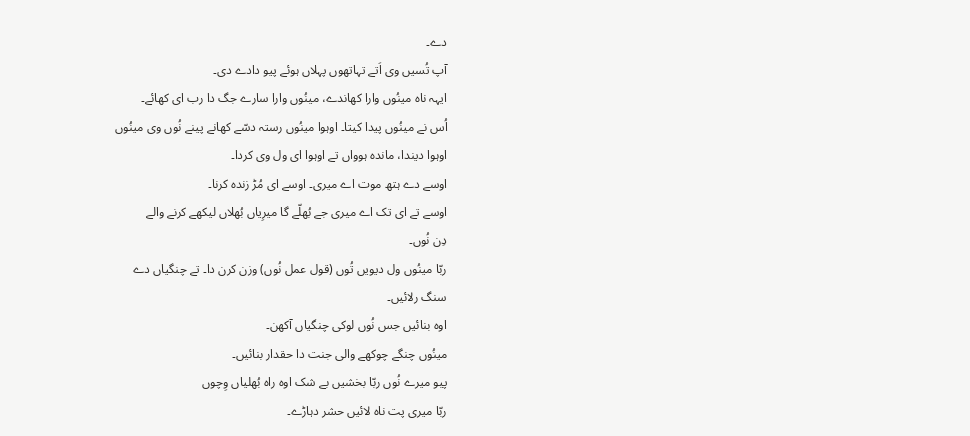دے۔
آپ تُسیں وی اَتے تہاتھوں پہلاں ہوئے پیو دادے دی۔
ایہہ ناہ مینُوں وارا کھاندے، مینُوں وارا سارے جگ دا رب ای کھائے۔
اُس نے مینُوں پیدا کیتا۔ اوہوا مینُوں رستہ دسّے کھانے پینے نُوں وی مینُوں
اوہوا دیندا، ماندہ ہوواں تے اوہوا ای ول وی کردا۔
اوسے دے ہتھ موت اے میری۔ اوسے ای مُڑ زندہ کرنا۔
اوسے تے ای تک اے میری جے بُھلّے گا میرِیاں بُھلاں لیکھے کرنے والے
دِن نُوں۔
ربّا مینُوں ول دیویں تُوں (قول عمل نُوں) وزن کرن دا۔ تے چنگیاں دے
سنگ رلائیں۔
اوہ بنائیں جس نُوں لوکی چنگیاں آکھن۔
مینُوں چنگے چوکھے والی جنت دا حقدار بنائیں۔
پیو میرے نُوں ربّا بخشیں بے شک اوہ راہ بُھلیاں وِچوں
ربّا میری پت ناہ لائیں حشر دہاڑے۔